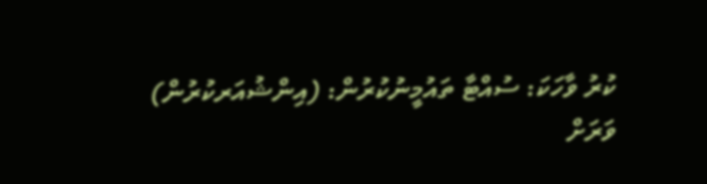ކުރު ވާހަކަ: ސުއްޓާ ތައުމީނުކުރުން: (އިންޝުއަރކުރުން)
ވަރަށް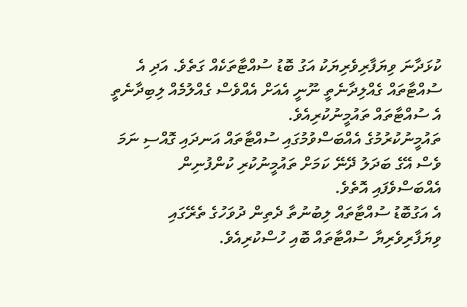ކުޅަދާނަ ވިޔަފާރިވެރިޔަކު އަގު ބޮޑު ސުއްޓާތަކެއް ގަތެވެ. އަދި އެ ސުއްޓާތައް ގެއްލިދާނެތީ ނޫނީ އެއަށް އެއްވެސް ގެއްލުމެއް ލިބިދާނެތީ އެ ސުއްޓާތައް ތައުމީނުކުރިއެވެ.
ތައުމީނުކުރުމުގެ އެއްބަސްވުމުގައި ސުއްޓާތައް އަނދައި ގޮއްސި ނަމަ ވެސް އޭގެ ބަދަލު ދޭނޭ ކަމަށް ތައުމީނުކުރި ކުންފުނިން އެއްބަސްވެފައި އޮތެވެ.
އެ އަގުބޮޑު ސުއްޓާތައް ލިބުނުތާ ދެތިން ދުވަހުގެ ތެރޭގައި ވިޔަފާރިވެރިޔާ ސުއްޓާތައް ބޮއި ހުސްކުރިއެވެ.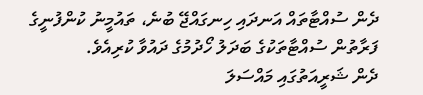ދެން ސުއްޓާތައް އަނދައި ހިނގައްޖޭ ބުނެ، ތައުމީނު ކުންފުނީގެ ފަރާތުން ސުއްޓާތަކުގެ ބަދަލު ހޯދުމުގެ ދައުވާ ކުރިއެވެ.
ދެން ޝަރީއަތުގައި މައްސަލަ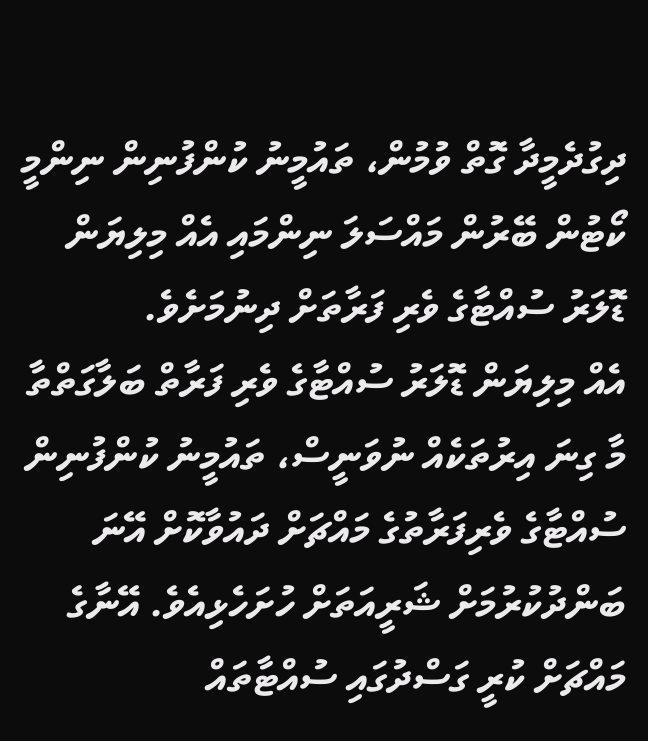ދިގުދެމީދާ ގޮތް ވުމުން، ތައުމީނު ކުންފުނިން ނިންމީ ކޯޓުން ބޭރުން މައްސަލަ ނިންމައި އެއް މިލިޔަން ޑޮލަރު ސުއްޓާގެ ވެރި ފަރާތަށް ދިނުމަށެވެ.
އެއް މިލިޔަން ޑޮލަރު ސުއްޓާގެ ވެރި ފަރާތް ބަލާގަތްތާ މާ ގިނަ އިރުތަކެއް ނުވަނީސް، ތައުމީނު ކުންފުނިން ސުއްޓާގެ ވެރިފަރާތުގެ މައްޗަށް ދައުވާކޮށް އޭނަ ބަންދުކުރުމަށް ޝަރީއަތަށް ހުށަހެޅިއެވެ. އޭނާގެ މައްޗަށް ކުރީ ގަސްދުގައި ސުއްޓާތައް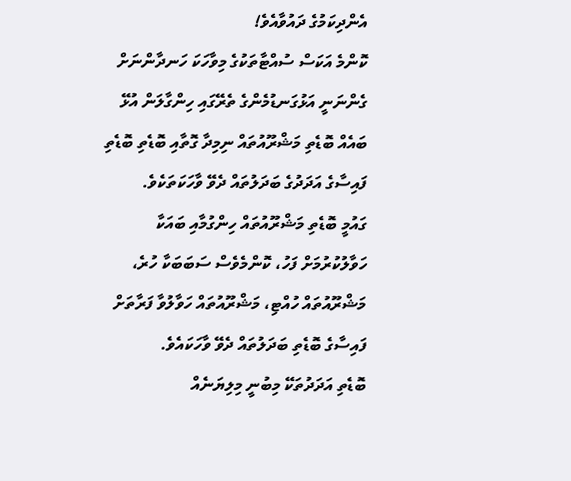އެންދިކަމުގެ ދައުވާއެވެ!
ކޮންމެ އަކަސް ސުއްޓާތަކުގެ މިވާހަކަ ހަނދާންނަށް ގެންނަނީ އަޅުގަނޑުމެންގެ ތެރޭގައި ހިންގާލަން އުޅޭ ބައެއް ބޮޑެތި މަޝްރޫއުތައް ނިމިދާ ގޮތާއި ބޮޑެތި ބޮޑެތި ފައިސާގެ އަދަދުގެ ބަދަލުތައް ދެވޭ ވާހަކަތަކެވެ.
ގައުމީ ބޮޑެތި މަޝްރޫއުތައް ހިންގުމާއި ބައަކާ ހަވާލުކުރުމަށް ފަހު، ކޮންމެވެސް ސަބަބަކާ ހުރެ، މަޝްރޫއުތައް ހުއްޓި، މަޝްރޫއުތައް ހަވާލުވާ ފަރާތަށް ފައިސާގެ ބޮޑެތި ބަދަލުތައް ދެވޭ ވާހަކައެވެ.
ބޮޑެތި އަދަދުތަކޭ މިބުނީ މިލިޔަނެއް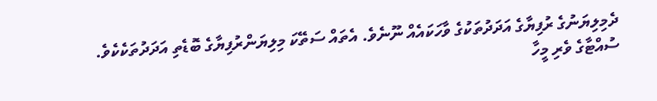ދެމިލިޔަނުގެ ރުފިޔާގެ އަދަދުތަކުގެ ވާހަކައެއް ނޫނެވެ. އެތައް ސަތޭކަ މިލިޔަންރުފިޔާގެ ބޮޑެތި އަދަދުތަކެކެވެ. ސުއްޓާގެ ވެރި މީހާ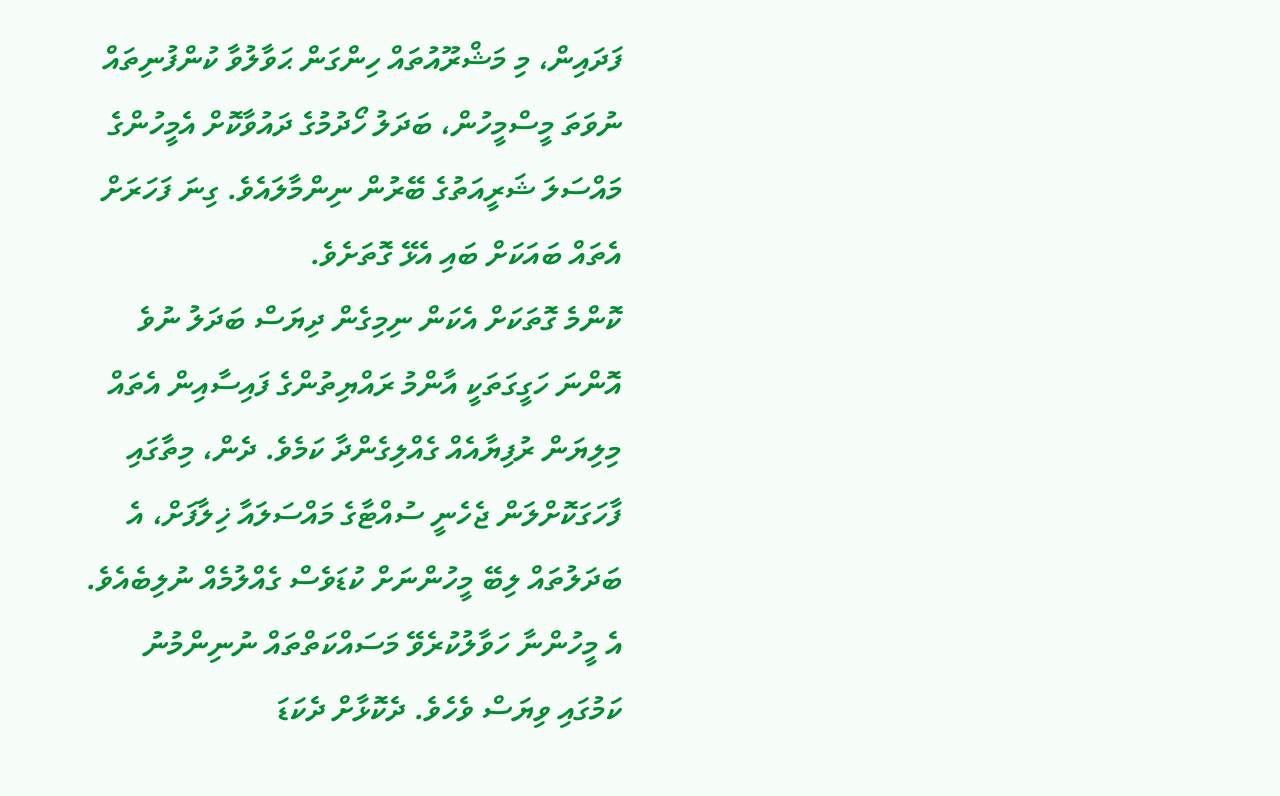ފަދައިން، މި މަޝްރޫއުތައް ހިންގަން ޙަވާލުވާ ކުންފުނިތައް ނުވަތަ މީސްމީހުން، ބަދަލު ހޯދުމުގެ ދައުވާކޮށް އެމީހުންގެ މައްސަލަ ޝަރީއަތުގެ ބޭރުން ނިންމާލައެވެ. ގިނަ ފަހަރަށް އެތައް ބައަކަށް ބައި އެޅޭ ގޮތަށެވެ.
ކޮންމެ ގޮތަކަށް އެކަން ނިމިގެން ދިޔަސް ބަދަލު ނުވެ އޮންނަ ހަގީގަތަކީ އާންމު ރައްޔިތުންގެ ފައިސާއިން އެތައް މިލިޔަން ރުފިޔާއެއް ގެއްލިގެންދާ ކަމެވެ. ދެން، މިތާގައި ފާހަގަކޮށްލަން ޖެހެނީ ސުއްޓާގެ މައްސަލައާ ޚިލާފަށް، އެ ބަދަލުތައް ލިބޭ މީހުންނަށް ކުޑަވެސް ގެއްލުމެއް ނުލިބެއެވެ.
އެ މީހުންނާ ހަވާލުކުރެވޭ މަސައްކަތްތައް ނުނިންމުނު ކަމުގައި ވިޔަސް ވެހެވެ. ދެކޮޅާށް ދެކަޑަ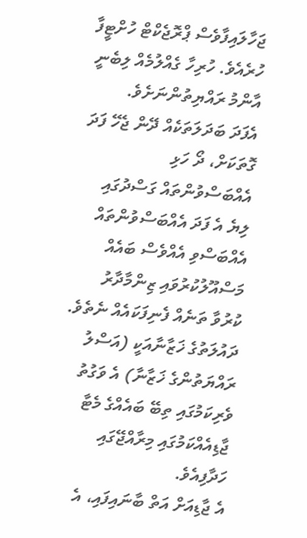ޖަހާލައިފާވެސް ޕްރޮޖެކްޓް ހުށްޓީފާ ހުރެއެވެ. ހުރިހާ ގެއްލުމެއް ލިބެނީ އާންމު ރައްޔިތުންނަށެވެ.
އެފަދަ ބަދަލަތަކެއް ދޭން ޖެހޭ ފަދަ ގޮތަކަށް، ދޯ ހަޅި އެއްބަސްވުންތައް ގަސްދުގައި ލިޔެ އެ ފަދަ އެއްބަސްވުންތައް އެއްބަސްވި އެއްވެސް ބައެއް މަސްއޫލުކުރުވައި ޒިންމާދާރު ކުރުވާ ތަނެއް ފެނިފަކައެއް ނެތެވެ. ދައުލަތުގެ ޚަޒާނާއަކީ (އަސްލު ރައްޔަތުންގެ ޚަޒާނާ) އެ ވަގުތު ވެރިކަމުގައި ތިބޭ ބައެއްގެ މެޓާ ޖާޑިއެއްކަމުގައި މިރާއްޖޭގައި ހަދާފިއެވެ.
އެ ޖާޑިއަށް އަތް ބާނައިފައި، އެ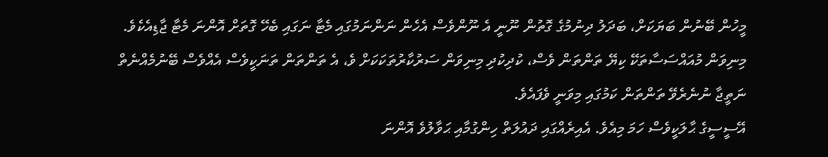މީހުން ބޭނުން ބަޔަކަށް، ބަދަލު ދިނުމުގެ ގޮތުން ނޫނީ އެ ނޫންވެސް އެހެން ނަންނަމުގައި މެޓާ ނަގައި ބެހޭ ގޮތަށް އޮންނަ މެޓާ ޖާޑިއެކެވެ. މިނިވަން މުއައްސަސާތަކޭ ކިޔޭ ތަންތަން ވެސް، ކުދިކުދި މިނިވަން ސަރުކާރުތަކަކަށް ވެ، އެ ތަންތަން ތަނަކީވެސް އެއްވެސް ބޭނުމެއްނެތް ނަތީޖާ ނުނެރެވޭ ތަންތަން ކަމުގައި މިވަނީ ވެފައެވެ.
އޭސީސީގެ ޙާލަކީވެސް ހަމަ މިއެވެ. އެއިރެއްގައި ދައުލަތް ހިންގުމާއި ޙަވާލުވެ އޮންނަ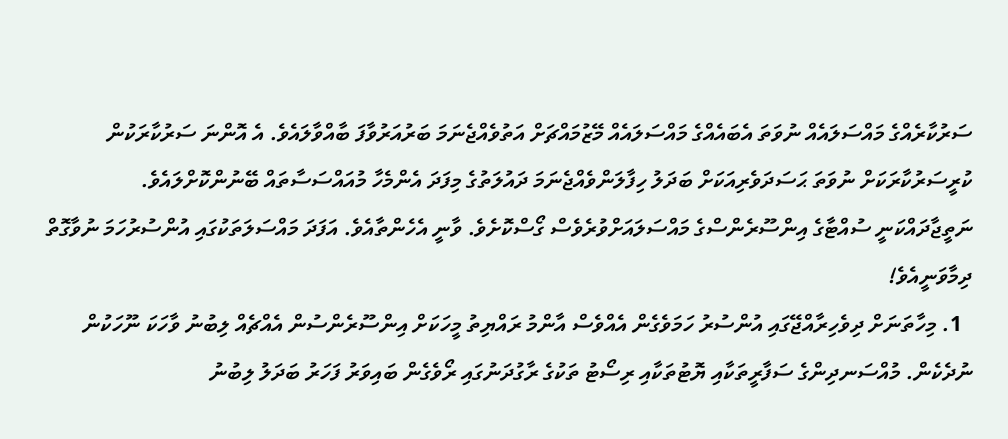ސަރުކާރެއްގެ މައްސަލައެއް ނުވަތަ އެބައެއްގެ މައްސަލައެއް މޭޒުމައްޗަށް އަތުވެއްޖެނަމަ ބަރުއަރުވާފަ ބާއްވާލައެވެ. އެ އޮންނަ ސަރުކާރަކުން ކުރީސަރުކާރަކަށް ނުވަތަ ޙަސަދަވެރިއަކަށް ބަދަލު ހިފާލަންވެއްޖެނަމަ ދައުލަތުގެ މިފަދަ އެންމެހާ މުއައްސަސާތައް ބޭނުންކޮށްލައެވެ.
ނަތީޖާދައްކަނީ ސުއްޓާގެ އިންސޫރެންސްގެ މައްސަލައަށްވުރެވެސް ގޯސްކޮށެވެ. ވާނީ އެހެންތާއެވެ. އަފަދަ މައްސަލަތަކުގައި އުންސުރުހަމަ ނުވާގޮތް ދިމާވަނީއެވެ!
  1. މިހާތަނަށް ދިވެހިރާއްޖޭގައި އުންސުރު ހަމަވެގެން އެއްވެސް އާންމު ރައްޔިތު މީހަކަށް އިންސޫރެންސުން އެއްޗެއް ލިބުނު ވާހަކަ ނޫހަކުން ނުދެކެން. މުއްސަނދިންގެ ސަފާރީތަކާއި ޔޮޓުތަކާއި ރިސޯޓު ތަކުގެ ރާގުދަނުގައި ރޯވެގެން ބައިވަރު ފަހަރު ބަދަލު ލިބުނު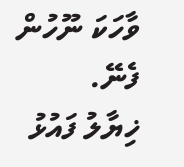ވާހަކަ ނޫހުން ފެނޭ.
ޚިޔާލު ފައުޅު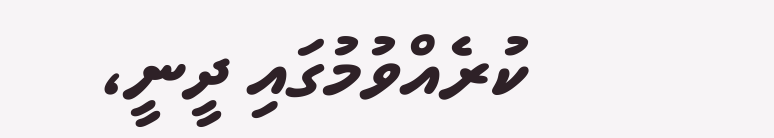ކުރެއްވުމުގައި ދީނީ،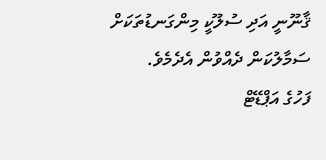ޤާނޫނީ އަދި ސުލޫކީ މިންގަނޑުތަކަށް ސަމާލުކަން ދެއްވުން އެދެމެވެ.
ފަހުގެ އަޕްޑޭޓް